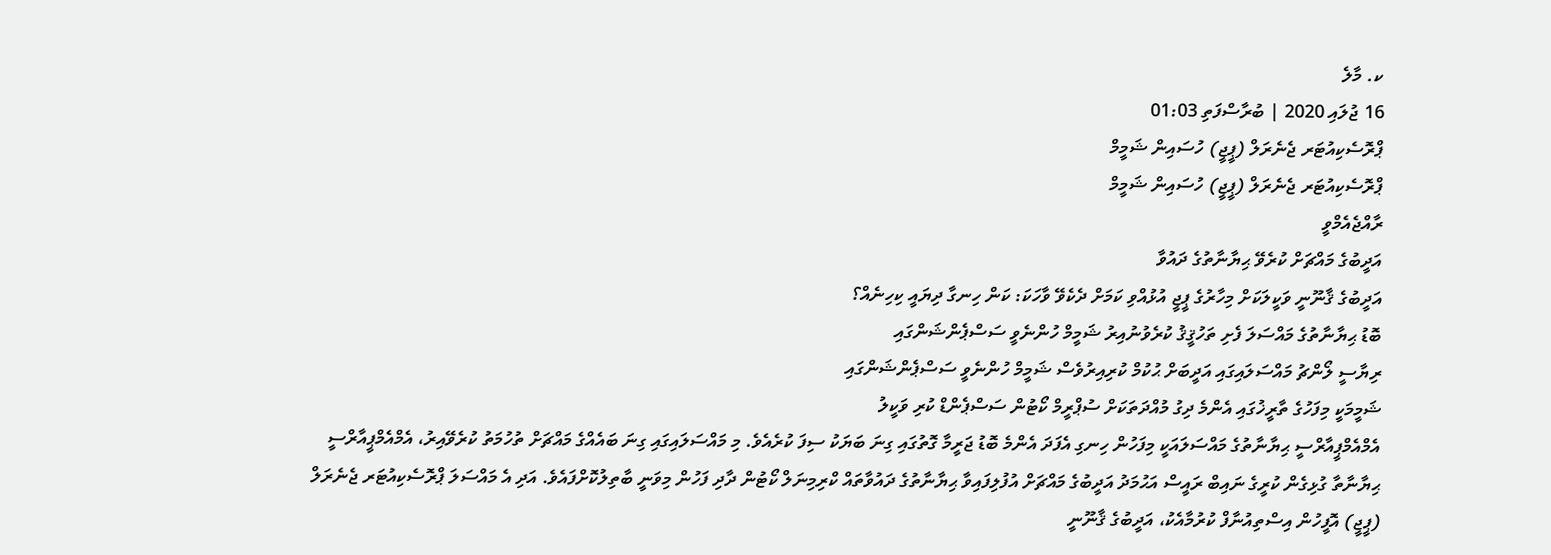ކ. މާލެ
16 ޖުލައި 2020 | ބުރާސްފަތި 01:03
ޕްރޮސެކިއުޓަރ ޖެނެރަލް (ޕީޖީ) ހުސައިން ޝަމީމް
ޕްރޮސެކިއުޓަރ ޖެނެރަލް (ޕީޖީ) ހުސައިން ޝަމީމް
ރާއްޖެއެމްވީ
އަދީބުގެ މައްޗަށް ކުރެވޭ ޙިޔާނާތުގެ ދައުވާ
އަދީބުގެ ޤާނޫނީ ވަކީލަކަށް މިހާރުގެ ޕީޖީ އުޅުއްވި ކަމަށް ދެކެވޭ ވާހަކަ: ކަން ހިނގާ ދިޔައީ ކިހިނެއް؟
ބޮޑު ޙިޔާނާތުގެ މައްސަލަ ފެށި ތަހުޤީޤު ކުރެވުނުއިރު ޝަމީމް ހުންނެވީ ސަސްޕެންޝަންގައި
ރިޔާސީ ލޯންޗު މައްސަލައިގައި އަދީބަށް ޙުކުމް ކުރިއިރުވެސް ޝަމީމް ހުންނެވީ ސަސްޕެންޝަންގައި
ޝަމީމަކީ މިފަހުގެ ތާރީޚުގައި އެންމެ ދިގު މުއްދަތަކަށް ސުޕްރީމް ކޯޓުން ސަސްޕެންޑް ކުރި ވަކީލު
އެމްއެމްޕީއާރްސީ ޙިޔާނާތުގެ މައްސަލައަކީ މިފަހުން ހިނގި އެފަދަ އެންމެ ބޮޑު ޖަރީމާ ގޮތުގައި ގިނަ ބަޔަކު ސިފަ ކުރެއެވެ. މި މައްސަލައިގައި ގިނަ ބައެއްގެ މައްޗަށް ތުހުމަތު ކުރެވޭއިރު، އެމްއެމްޕީއާރްސީ ޙިޔާނާތާ ގުޅިގެން ކުރީގެ ނައިބް ރައީސް އަޙުމަދު އަދީބުގެ މައްޗަށް އުފުލިފައިވާ ޙިޔާނާތުގެ ދައުވާތައް ކްރިމިނަލް ކޯޓުން ދާދި ފަހުން މިވަނީ ބާތިލުކޮށްފައެވެ. އަދި އެ މައްސަލަ ޕްރޮސެކިއުޓަރ ޖެނެރަލް (ޕީޖީ) އޮފީހުން އިސްތިއުނާފް ކުރުމާއެކު، އަދީބުގެ ޤާނޫނީ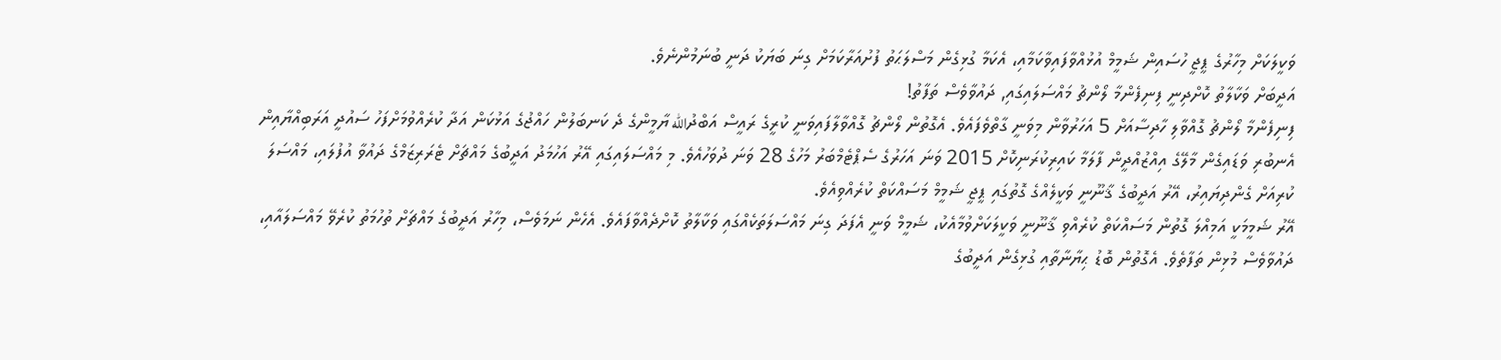ވަކީލަކަށް މިހާރުގެ ޕީޖީ ހުސައިން ޝަމީމް އުޅުއްވާފައިވާކަމާއި، އެކަމާ ގުޅިގެން މަސްލަޙަތު ފުށުއަރާކަމަށް ގިނަ ބަޔަކު ދަނީ ބުނަމުންނެވެ.
އަދީބަށް ވަކާލާތު ކޮށްދިނީ ފިނިފެންމާ ލޯންޗު މައްސަލައިގައި, ދައުވާވެސް ތަފާތު!
ފިނިފެންމާ ލޯންޗު ގޮއްވާލި ހާދިސާއަށް 5 އަހަރުވާން މިވަނީ ގާތްވެފައެވެ. އެގޮތުން ލޯންޗު ގޮއްވާލާފައިވަނީ ކުރީގެ ރައީސް އަބްދުالله ޔާމީންގެ ދެ ކަނބަލުން ހައްޖުގެ އަޅުކަން އަދާ ކުރެއްވުމަށްފަހު ސައުދީ އަރަބިއްޔާއިން އެނބުރި ވަޑައިގެން މާލޭގެ އިއްޒުއްދީން ފާލަމާ ކައިރިކުރަނިކޮށް 2015 ވަނަ އަހަރުގެ ސެޕްޓެމްބަރު މަހުގެ 28 ވަނަ ދުވަހުއެވެ. މި މައްސަލައިގައި އޭރު އަހުމަދު އަދީބުގެ މައްޗަށް ޓެރަރިޒަމްގެ ދައުވާ އުފުލައި، މައްސަލަ ކުރިއަށް ގެންދިޔައިރު، އޭރު އަދީބުގެ ޤާނޫނީ ވަކީލެއްގެ ގޮތުގައި ޕީޖީ ޝަމީމް މަސައްކަތް ކުރެއްވިއެވެ.
އޭރު ޝަމީމަކީ އަމިއްލަ ގޮތުން މަސައްކަތް ކުރެއްވި ޤާނޫނީ ވަކީލަކަށްވުމާއެކު، ޝަމީމް ވަނީ އެފަދަ ގިނަ މައްސަލަތަކެއްގައި ވަކާލާތު ކޮށްދެއްވާފައެވެ. އެހެން ނަމަވެސް، މިހާރު އަދީބުގެ މައްޗަށް ތުހުމަތު ކުރެވޭ މައްސަލައާއި، ދައުވާވެސް މުޅިން ތަފާތެވެ. އެގޮތުން ބޮޑު ޙިޔާނާތާއި ގުޅިގެން އަދީބުގެ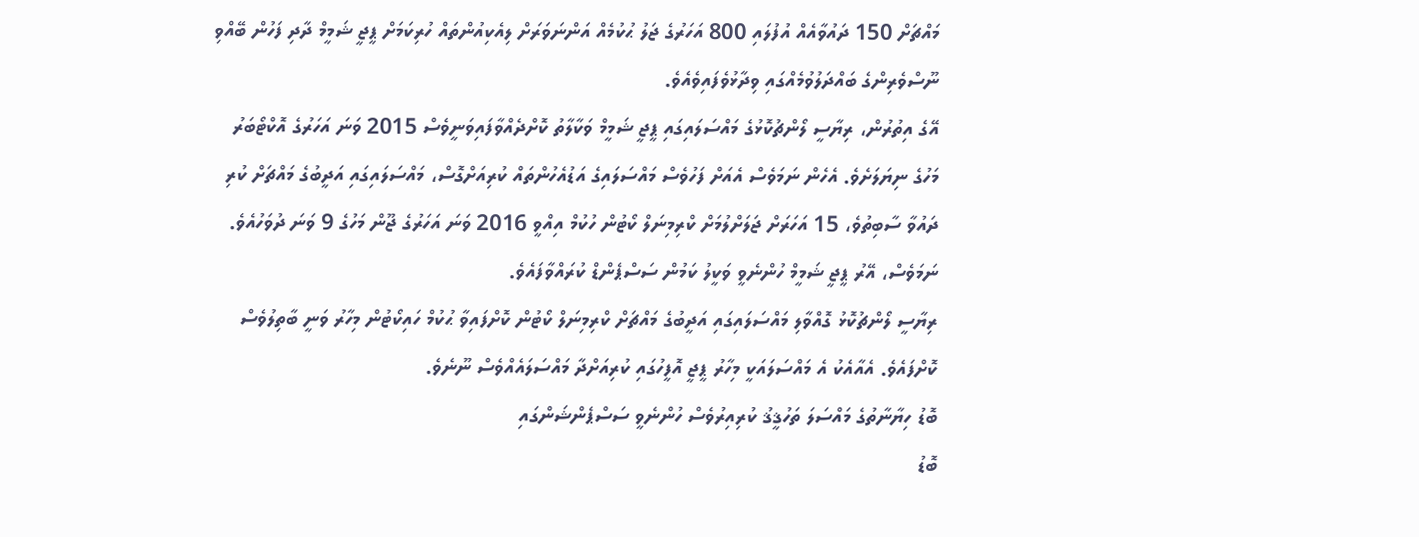މައްޗަށް 150 ދައުވާއެއް އުފުލައި 800 އަހަރުގެ ޖަލު ޙުކުމެއް އަންނަވަރަށް ލިއެކިއުންތައް ހުރިކަމަށް ޕީޖީ ޝަމީމް ދާދި ފަހުން ބޭއްވި ނޫސްވެރިންގެ ބައްދަލުވުމެއްގައި ވިދާޅުވެފައިވެއެވެ.
އޭގެ އިތުރުން، ރިޔާސީ ލޯންޗުކޮޅުގެ މައްސަލައިގައި ޕީޖީ ޝަމީމް ވަކާލާތު ކޮށްދެއްވާފައިވަނީވެސް 2015 ވަނަ އަހަރުގެ އޮކްޓޯބަރު މަހުގެ ނިޔަލަށެވެ. އެހެން ނަމަވެސް އެއަށް ފަހުވެސް މައްސަލައިގެ އަޑުއެހުންތައް ކުރިއަށްގޮސް، މައްސަލައިގައި އަދީބުގެ މައްޗަށް ކުރި ދައުވާ ސާބިތުވެ، 15 އަހަރަށް ޖަލަށްލުމަށް ކްރިމިނަލް ކޯޓުން ހުކުމް އިއްވީ 2016 ވަނަ އަހަރުގެ ޖޫން މަހުގެ 9 ވަނަ ދުވަހުއެވެ. ނަމަވެސް، އޭރު ޕީޖީ ޝަމީމް ހުންނެވީ ވަކީލު ކަމުން ސަސްޕެންޑް ކުރައްވާފައެވެ.
ރިޔާސީ ލޯންޗުކޮޅު ގޮއްވާލި މައްސަލައިގައި އަދީބުގެ މައްޗަށް ކްރިމިނަލް ކޯޓުން ކޮށްފައިވާ ޙުކުމް ހައިކޯޓުން މިހާރު ވަނީ ބާތިލުވެސް ކޮށްފައެވެ. އެއާއެކު އެ މައްސަލައަކީ މިހާރު ޕީޖީ އޮފީހުގައި ކުރިއަށްދާ މައްސަލައެއްވެސް ނޫނެވެ.
ބޮޑު ހިޔާނާތުގެ މައްސަލަ ތަހުޤީޤު ކުރިއިރުވެސް ހުންނެވީ ސަސްޕެންޝަންގައި
ބޮޑު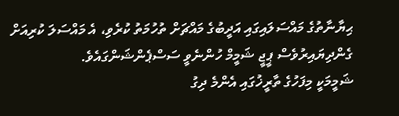ޙިޔާނާތުގެ މައްސަލައިގައި އަދީބުގެ މައްޗަށް ތުހުމަތު ކުރެވި، އެ މައްސަލަ ކުރިއަށް ގެންދިޔައިރުވެސް ޕީޖީ ޝަމީމް ހުންނެވީ ސަސްޕެންޝަންގައެވެ.
ޝަމީމަކީ މިފަހުގެ ތާރީޚުގައި އެންމެ ދިގު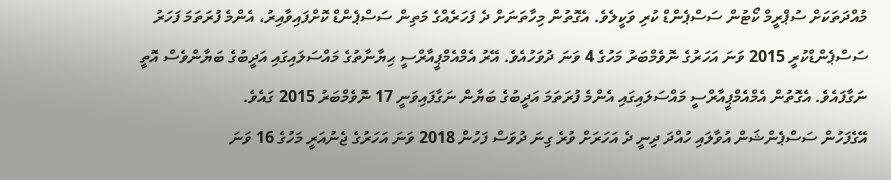މުއްދަތަކަށް ސުޕްރީމް ކޯޓުން ސަސްޕެންޑް ކުރި ވަކީލެވެ. އެގޮތުން މިހާތަނަށް ދެ ފަހަރެއްގެ މަތިން ސަސްޕެންޑް ކޮށްފައިވާއިރު، އެންމެ ފުރަތަމަ ފަހަރު ސަސްޕެންޑްކުރީ 2015 ވަނަ އަހަރުގެ ނޮވެމްބަރު މަހުގެ 4 ވަނަ ދުވަހުއެވެ. އޭރު އެމްއެމްޕީއާރްސީ ޙިޔާނާތުގެ މައްސަލައިގައި އަދީބުގެ ބަޔާންވެސް އޮތީ ނަގާފައެވެ. އެގޮތުން އެމްއެމްޕީއާރްސީ މައްސަލައިގައި އެންމެ ފުރަތަމަ އަދީބުގެ ބަޔާން ނަގާފައިވަނީ 17 ނޮވެމްބަރު 2015 ގައެވެ.
އޭގެފަހުން ސަސްޕެންޝަން އުވާލައި ހުއްދަ ދިނީ ދެ އަހަރަށް ވުރެ ގިނަ ދުވަސް ފަހުން 2018 ވަނަ އަހަރުގެ ޖެނުއަރީ މަހުގެ 16 ވަނަ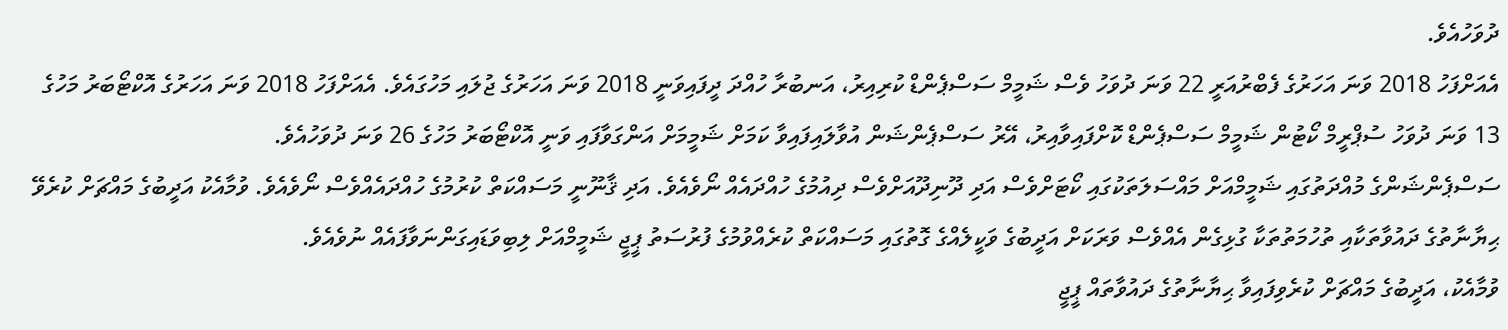ދުވަހުއެވެ.
އެއަށްފަހު 2018 ވަނަ އަހަރުގެ ފެބްރުއަރީ 22 ވަނަ ދުވަހު ވެސް ޝަމީމް ސަސްޕެންޑް ކުރިއިރު، އަނބުރާ ހުއްދަ ދީފައިވަނީ 2018 ވަނަ އަހަރުގެ ޖުލައި މަހުގައެވެ. އެއަށްފަހު 2018 ވަނަ އަހަރުގެ އޮކްޓޯބަރު މަހުގެ 13 ވަނަ ދުވަހު ސުޕްރީމް ކޯޓުން ޝަމީމް ސަސްޕެންޑް ކޮށްފައިވާއިރު، އޭރު ސަސްޕެންޝަން އުވާލައިފައިވާ ކަމަށް ޝަމީމަށް އަންގަވާފައި ވަނީ އޮކްޓޯބަރު މަހުގެ 26 ވަނަ ދުވަހުއެވެ.
ސަސްޕެންޝަންގެ މުއްދަތުގައި ޝަމީމްއަށް މައްސަލަތަކުގައި ކޯޓަށްވެސް އަދި ދޫނިދޫއަށްވެސް ދިއުމުގެ ހުއްދައެއް ނޯވެއެވެ. އަދި ޤާނޫނީ މަސައްކަތް ކުރުމުގެ ހުއްދައެއްވެސް ނޯވެއެވެ. ވުމާއެކު އަދީބުގެ މައްޗަށް ކުރެވޭ ޙިޔާނާތުގެ ދައުވާތަކާއި ތުހުމަތުތަކާ ގުޅިގެން އެއްވެސް ވަރަކަށް އަދީބުގެ ވަކީލެއްގެ ގޮތުގައި މަސައްކަތް ކުރެއްވުމުގެ ފުރުސަތު ޕީޖީ ޝަމީމްއަށް ލިބިވަޑައިގަންނަވާފައެއް ނުވެއެވެ.
ވުމާއެކު، އަދީބުގެ މައްޗަށް ކުރެވިފައިވާ ޙިޔާނާތުގެ ދައުވާތައް ޕީޖީ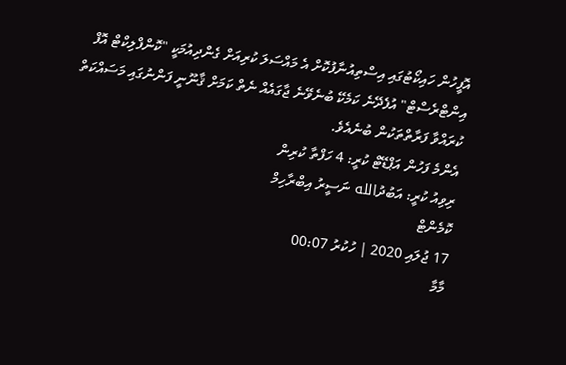އޮފީހުން ހައިކޯޓުގައި އިސްތިއުނާފުކޮށް އެ މައްސަލަ ކުރިއަށް ގެންދިއުމަކީ "ކޮންފްލިކްޓް އޮފް އިންޓްރެސްޓް" އުފެދޭނެ ކަމެކޭ ބުނެވޭނެ ޖާގައެއް ނެތް ކަމަށް ޤާނޫނީ ފަންނުގައި މަސައްކަތް ކުރައްވާ ފަރާތްތަކުން ބުނެއެވެ.
އެންމެ ފަހުން އަޕްޑޭޓް ކުރީ: 4 ހަފްތާ ކުރިން
ރިވިއު ކުރީ: އަބުދުالله ނަސީރު އިބްރާހިމް
ކޮމެންޓް
17 ޖުލައި 2020 | ހުކުރު 00:07
މާމާ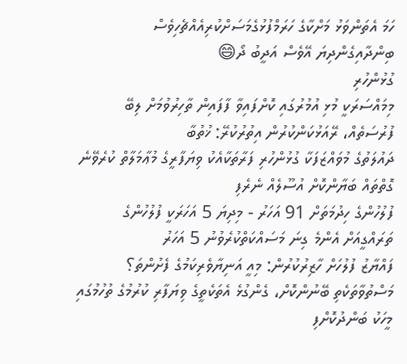ހަމަ އެތަންވަޅު މަށްކާގެ ހަރަމްފުޅުގެމަސަށްކުރިއެއްޗެހިވެސް ބިންދާއިގެންދިޔަ އޭވެސް އަދީބު ދޯ😄
ގުޅުންހުރި
މިމައްސަރަކީ މުޅި އުމުރުގައި ކޮށްފައިވާ ފާފައިން ތާހިރުވުމަށް ލިބޭ ފުރުސަތެއް، ރޭއަޅުކަންކުރުން އިތުރުކުރޭ: ޚުތުބާ
ދައުލަތުގެ މުވައްޒަފަކާ ގުޅުންހުރި ފަރާތަކާއެކު ވިޔަފާރީގެ މުޢާމަލާތް ކުރެވޭނެ ގޮތްތައް ބަޔާންކޮށް އުސޫލެއް ނެރެފި
ފުލުހުންގެ ހިދުމަތަށް 91 އަހަރު - މިދިޔަ 5 އަހަރަކީ ފުލުހުންގެ ތަރައްގީއަށް އެންމެ ގިނަ މަސައްކަތްކުރެވުނު 5 އަހަރު
ފައްޔާޒު ފުލުހަށް ހާޒިރުކުރުން: މިއީ އަނިޔާވެރިކަމުގެ ފެށުންތަ؟
މަސްތުވާތަކެތި ބޭނުންކޮށް، ގެންގުޅެ އެތަކެތީގެ ވިޔަފާރި ކުރުމުގެ ތުހުމުގައި މީހަކު ބަންދުކޮށްފި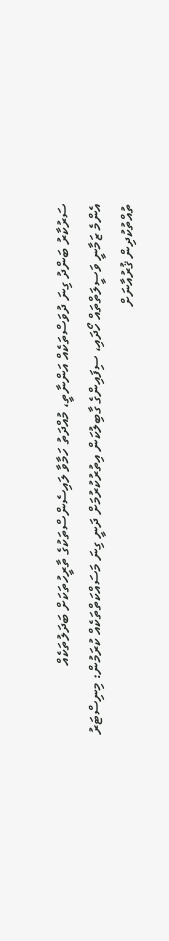ސަރުކާރު ބަންދު ގިނަ ދުވަސްތަކެއް އަންނާތީ، މުއްދަތު ހަމާވާ ލައިސެންސްތަކުގެ ތާރީހުތަކަށް ބަދަލުތަކެއް
އެންމެ ޒަމާނީ ވަސީލަތްތައް ހޯދައި، ސިފައިންގެ ގާބިލުކަން އިތުރުކުރުމަށް ދަނީ ގިނަ މަސައްކަތްތަކެއް ކުރަމުން: މިނިސްޓަރު
ތުއްތުކުދިން ޤުރުއާނަށް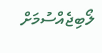ލޯބިޖެއްސުމަށް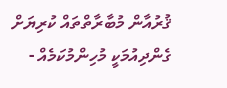ޤުރުއާން މުބާރާތްތައް ކުރިޔަށް ގެންދިއުމަކީ މުހިންމުކަމެއް -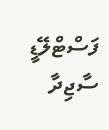ފަސްޓްލޭޑީ ސާޖިދާ